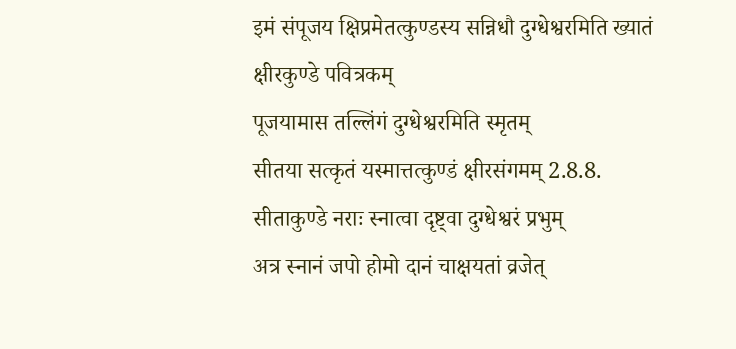इमं संपूजय क्षिप्रमेतत्कुण्डस्य सन्निधौ दुग्धेश्वरमिति ख्यातं क्षीरकुण्डे पवित्रकम्
पूजयामास तल्लिंगं दुग्धेश्वरमिति स्मृतम्
सीतया सत्कृतं यस्मात्तत्कुण्डं क्षीरसंगमम् 2.8.8.
सीताकुण्डे नराः स्नात्वा दृष्ट्वा दुग्धेश्वरं प्रभुम्
अत्र स्नानं जपो होमो दानं चाक्षयतां व्रजेत्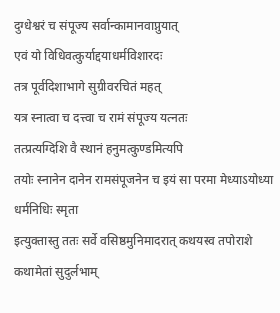दुग्धेश्वरं च संपूज्य सर्वान्कामानवाप्नुयात्
एवं यो विधिवत्कुर्याद्दयाधर्मविशारदः
तत्र पूर्वदिशाभागे सुग्रीवरचितं महत्
यत्र स्नात्वा च दत्त्वा च रामं संपूज्य यत्नतः
तत्प्रत्यग्दिशि वै स्थानं हनुमत्कुण्डमित्यपि
तयोः स्नानेन दानेन रामसंपूजनेन च इयं सा परमा मेध्याऽयोध्या धर्मनिधिः स्मृता
इत्युक्तास्तु ततः सर्वे वसिष्ठमुनिमादरात् कथयस्व तपोराशे कथामेतां सुदुर्लभाम्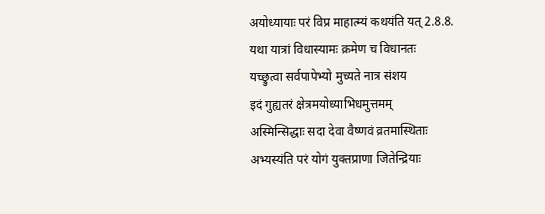अयोध्यायाः परं विप्र माहात्म्यं कथयंति यत् 2.8.8.
यथा यात्रां विधास्यामः क्रमेण च विधानतः
यच्छ्रुत्वा सर्वपापेभ्यो मुच्यते नात्र संशय
इदं गुह्यतरं क्षेत्रमयोध्याभिधमुत्तमम्
अस्मिन्सिद्धाः सदा देवा वैष्णवं व्रतमास्थिताः
अभ्यस्यंति परं योगं युक्तप्राणा जितेन्द्रियाः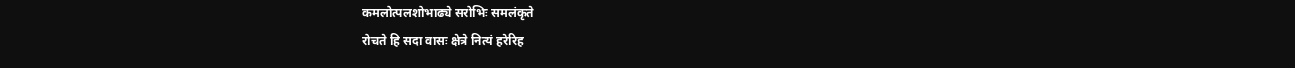कमलोत्पलशोभाढ्ये सरोभिः समलंकृते
रोचते हि सदा वासः क्षेत्रे नित्यं हरेरिह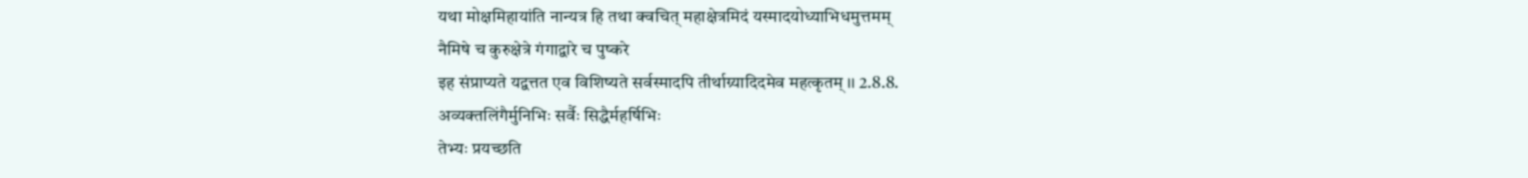यथा मोक्षमिहायांति नान्यत्र हि तथा क्वचित् महाक्षेत्रमिदं यस्मादयोध्याभिधमुत्तमम्
नैमिषे च कुरुक्षेत्रे गंगाद्वारे च पुष्करे
इह संप्राप्यते यद्वत्तत एव विशिष्यते सर्वस्मादपि तीर्थाग्र्यादिदमेव महत्कृतम् ।। 2.8.8.
अव्यक्तलिंगैर्मुनिभिः सर्वैः सिद्धैर्महर्षिभिः
तेभ्यः प्रयच्छति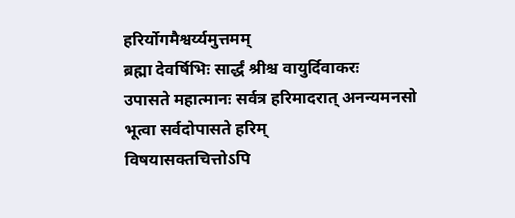हरिर्योगमैश्वर्य्यमुत्तमम्
ब्रह्मा देवर्षिभिः सार्द्धं श्रीश्च वायुर्दिवाकरः
उपासते महात्मानः सर्वत्र हरिमादरात् अनन्यमनसो भूत्वा सर्वदोपासते हरिम्
विषयासक्तचित्तोऽपि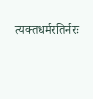त्यक्तधर्मरतिर्नरः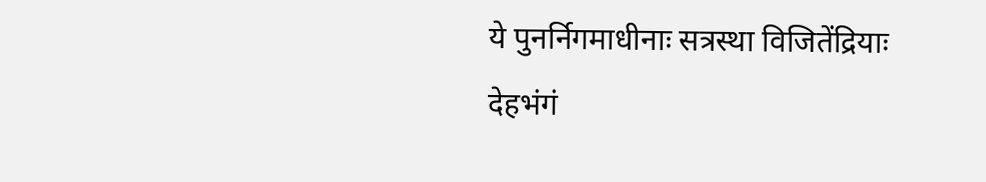ये पुनर्निगमाधीनाः सत्रस्था विजितेंद्रियाः
देहभंगं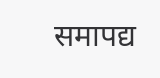समापद्य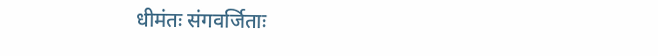धीमंतः संगवर्जिताः